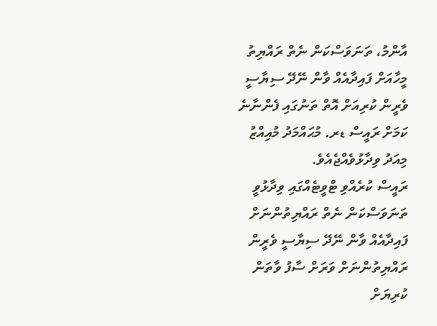އާންމު، ތަނަވަސްކަން ނެތް ރައްޔިތު މީހާއަށް ފައިދާއެއް ވާން ނޭދޭ ސިޔާސީ ވެރީން ކުރިއަށް އޮތް ތަނުގައި ފެންނާނެ ކަމަށް ރައީސް ޑރ. މުޙައްމަދު މުއިއްޒު މިއަދު ވިދާޅުވެއްޖެއެވެ.
ރައީސް ކުރެއްވި ޓްވީޓެއްގައި ވިދާޅުވީ ތަނަވަސްކަން ނެތް ރައްޔިތުންނަށް ފައިދާއެއް ވާން ނޭދޭ ސިޔާސީ ވެރީން ރައްޔިތުންނަށް ވަރަށް ސާފު ވާތަން ކުރިޔަށް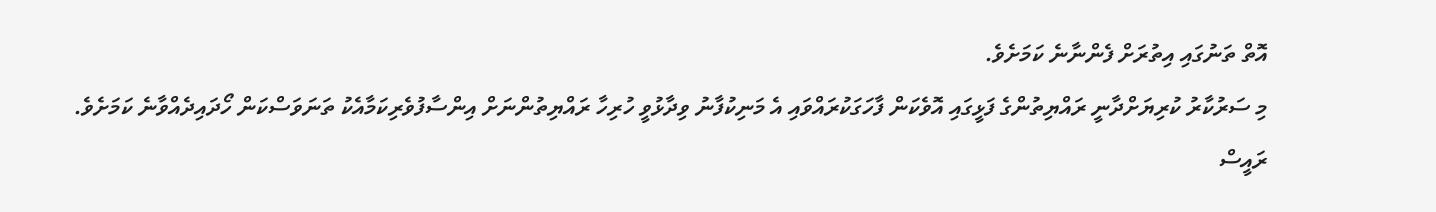އޮތް ތަނުގައި އިތުރަށް ފެންނާނެ ކަމަށެވެ.
މި ސަރުކާރު ކުރިޔަށްދާނީ ރައްޔިތުންގެ ފަޅީގައި އޮވެކަން ފާހަގަކުރައްވައި އެ މަނިކުފާނު ވިދާޅުވީ ހުރިހާ ރައްޔިތުންނަށް އިންސާފުވެރިކަމާއެކު ތަނަވަސްކަން ހޯދައިދެއްވާނެ ކަމަށެވެ.
ރައީސް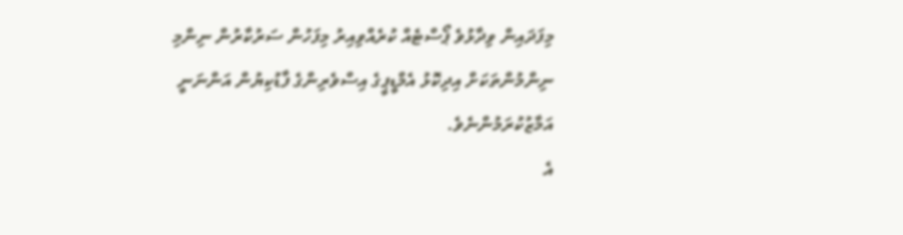މިފަދައިން ވިދާޅުވެ ޕޯސްޓެއް ކުރެއްވިއިރު މިފަހުން ސަރުކާރުން ނިންމި ނިންމުންތަކަށް އިދިކޮޅު އެމްޑީޕީގެ އިސްވެރިންގެ ފާޑުކިޔުން އަންނަނީ އަމާޒުކުރަމުންނެވެ.
އެ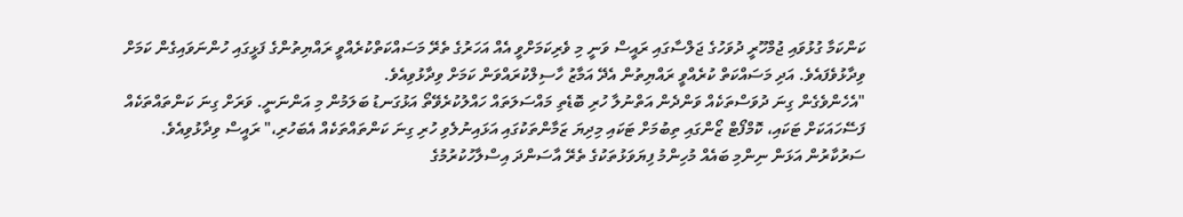ކަންކަމާ ގުޅުވައި ޖުމްހޫރީ ދުވަހުގެ ޖަލްސާގައި ރައީސް ވަނީ މި ވެރިކަމަށްވީ އެއް އަހަރުގެ ތެރޭ މަސައްކަތްކުރެއްވީ ރައްޔިތުންގެ ފަޅީގައި ހުންނަވައިގެން ކަމަށް ވިދާޅުވެފައެވެ. އަދި މަސައްކަތް ކުރެއްވީ ރައްޔިތުން އެދޭ އަމާޒު ހާސިލްކުރައްވަން ކަމަށް ވިދާޅުވިއެވެ.
"އެހެންވެގެން ގިނަ ދުވަސްތަކެއް ވަންދެން އަތްނުލާ ހުރި ބޮޑެތި މައްސަލަތައް ހައްލުކުރެވޭތޯ އަޅުގަނޑު ބަލަމުން މި އަންނަނީ. ވަރަށް ގިނަ ކަންތައްތަކެއް ފަސޭހައަކަށް ޓަކައި، ކޮމްފޯޓް ޒޯންގައި ތިބުމަށް ޓަކައި މިދިޔަ ޒަމާންތަކުގައި އަޅައިނުލެވި ހުރި ގިނަ ކަންތައްތަކެއް އެބަހުރި،" ރައީސް ވިދާޅުވިއެވެ.
ސަރުކާރުން އަޅަން ނިންމި ބައެއް މުހިންމު ފިޔަވަޅުތަކުގެ ތެރޭ އާސަންދަ އިސްލާހުކުރުމުގެ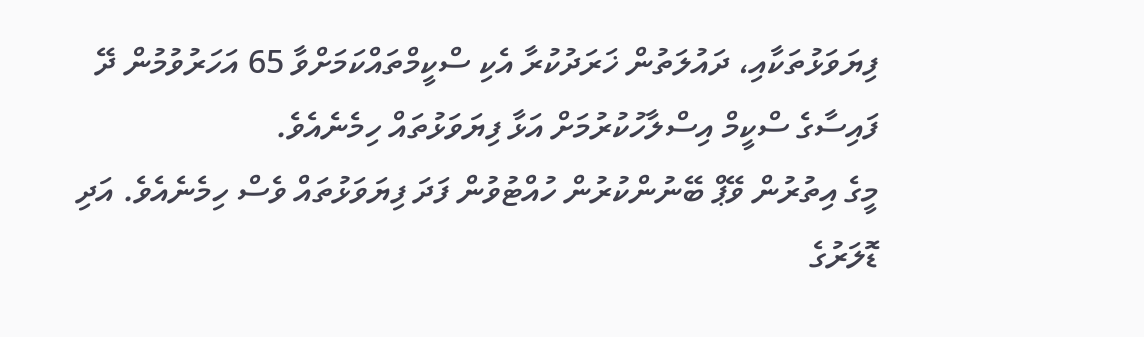ފިޔަވަޅުތަކާއި، ދައުލަތުން ޚަރަދުކުރާ އެކި ސްކީމްތައްކަމަށްވާ 65 އަހަރުވުމުން ދޭ ފައިސާގެ ސްކީމް އިސްލާހުކުރުމަށް އަޅާ ފިޔަވަޅުތައް ހިމެނެއެވެ.
މީގެ އިތުރުން ވޭޕް ބޭނުންކުރުން ހުއްޓުވުން ފަދަ ފިޔަވަޅުތައް ވެސް ހިމެނެއެވެ. އަދި ޑޮލަރުގެ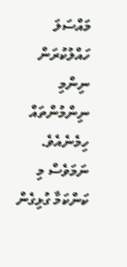މައްސަލަ ހައްލުކުރަން ނިންމި ނިންމުންތައް ހިމެނެއެވެ.
ނަމަވެސް މި ކަންކަމާ ގުޅިގެން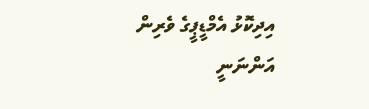އިދިކޮޅު އެމްޑީޕީގެ ވެރިން އަންނަނީ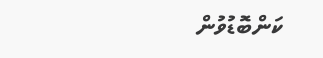ކަންބޮޑުވުން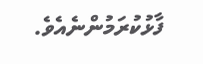ފާޅުކުރަމުންނެއެވެ.